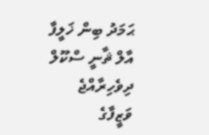ޙަމަދު ބިން ޚަލީފާ އާލް ޘާނީ ސްކޫލް
ދިވެހިރާއްޖެ
ވަޒީފާގެ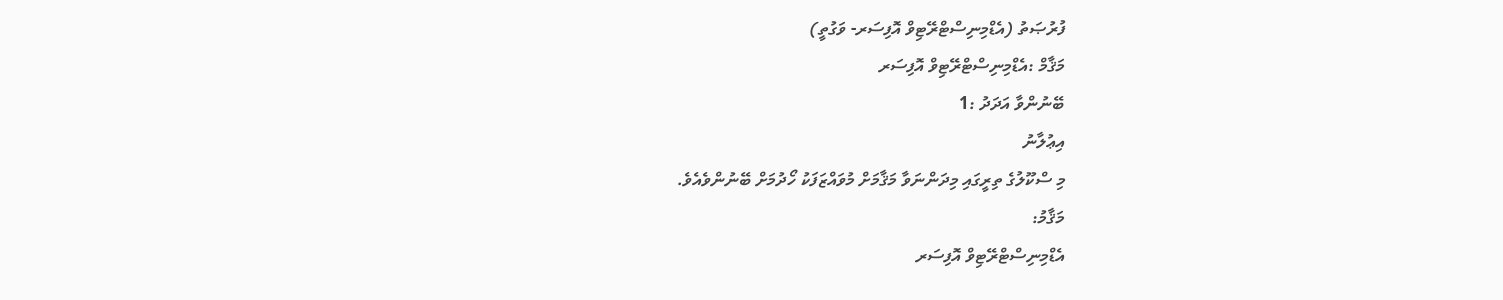ފުރުޞަތު (އެޑްމިނިސްޓްރޭޓިވް އޮފިސަރ- ވަގުތީ)
މަޤާމް :އެޑްމިނިސްޓްރޭޓިވް އޮފިސަރ
ބޭނުންވާ އަދަދު :1
އިޢުލާނު
މި ސްކޫލުގެ ތިރީގައި މިދަންނަވާ މަޤާމަށް މުވައްޒަފަކު ހޯދުމަށް ބޭނުންވެއެވެ.
މަޤާމު:
އެޑްމިނިސްޓްރޭޓިވް އޮފިސަރ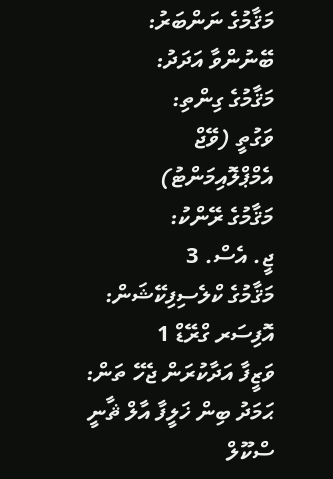މަޤާމުގެ ނަންބަރު:
ބޭނުންވާ އަދަދު:
މަޤާމުގެ ގިންތި:
ވަގުތީ (ވޭޖް އެމްޕްލޮއިމަންޓު)
މަޤާމުގެ ރޭންކު:
ޖީ. އެސް. 3
މަޤާމުގެ ކްލެސިފިކޭޝަން:
އޮފިސަރ ގްރޭޑް 1
ވަޒީފާ އަދާކުރަން ޖެހޭ ތަން:
ޙަމަދު ބިން ޚަލީފާ އާލް ޘާނީ ސްކޫލް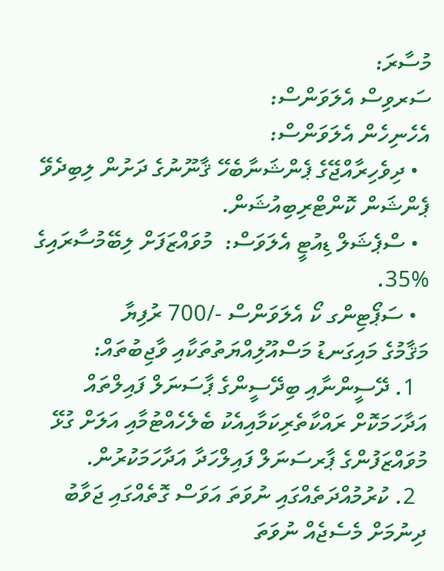މުސާރަ:
ސަރވިސް އެލަވަންސް:
އެހެނިހެން އެލަވަންސް:
  • ދިވެހިރާއްޖޭގެ ޕެންޝަނާބެހޭ ޤާނޫނުގެ ދަށުން ލިބިދެވޭ ޕެންޝަން ކޮންޓްރިބިއުޝަން.
  • ސްޕެޝަލް ޑިއުޓީ އެލަވަސް:  މުވައްޒަފަށް ލިބޭމުސާރައިގެ %35.
  • ސަޕޯޓިންގ ކޯ އެލަވަންސް -/700 ރުފިޔާ
މަޤާމުގެ މައިގަނޑު މަސްއޫލިއްޔަތުތަކާއި ވާޖިބުތައް:
  1. ދޭސީންނާއި ބިދޭސީންގެ ޕާސަނަލް ފައިލްތައް އަދާހަމަކޮށް ރައްކާތެރިކަމާއިއެކު ބެލެހެއްޓުމާއި އަލަށް ގުޅޭ މުވައްޒަފުންގެ ޕާރސަނަލް ފައިލްހަދާ އަދާހަމަކުރުން.
  2. ކުރުމުއްދަތެއްގައި ނުވަތަ އަވަސް ގޮތެއްގައި ޖަވާބު ދިނުމަށް މެސެޖެއް ނުވަތަ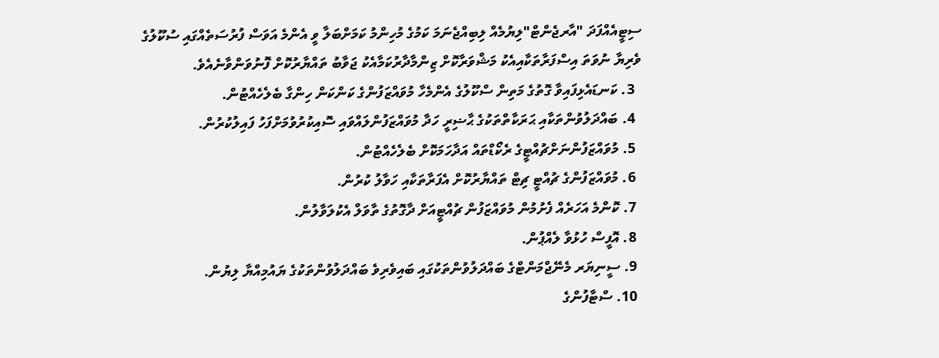ސިޓީއެއްފަދަ "އާރޖެންޓް"ލިޔުމެއް ލިބިއްޖެނަމަ ކަމުގެ މުހިންމު ކަމަށްބަލާ ވީ އެންމެ އަވަސް ފުރުސަތެއްގައި ސުކޫލުގެ ވެރިޔާ ނުވަތަ އިސްފަރާތަކާއިއެކު މަޝްވަރާކޮށް ޒިންމާދާރުކަމާއެކު ޖަވާބު ތައްޔާރުކޮށް ފޮނުވަންވާނެއެވެ.
  3. ކަނޑައެޅިފައިވާ ގޮތުގެ މަތިން ސްކޫލުގެ އެންމެހާ މުވައްޒަފުންގެ ކަންކަން ހިންގާ ބެލެހެއްޓުން.
  4. ބައްދަލުވުންތަކާއި ޙަރަކާތްތަކުގެ ޙާޟިރީ ހަދާ މުވައްޒަފުންލައްވައި ސޮއިކުރުވުމަށްފަހު ފައިލުކުރުން.
  5. މުވައްޒަފުންނަށްޗުއްޓީގެ ރެކޯޑްތައް އަދާހަމަކޮށް ބެލެހެއްޓުން.
  6. މުވައްޒަފުންގެ ޗުއްޓީ ޗިޓް ތައްޔާރުކޮށް އެފަރާތަކާއި ހަވާލު ކުރުން.
  7. ކޮންމެ އަހަރެއް ފެށުމުން މުވައްޒަފުން ޗުއްޓީއަށް ދާގޮތުގެ ތާވަލް އެކުލަވާލުން.
  8. އޮފީސް ހުޅުވާ ލެއްޕުން.
  9. ސީނިޔަރ މެނޭޖްމަންޓްގެ ބައްދަލުވުންތަކުގައި ބައިވެރިވެ ބައްދަލުވުންތަކުގެ ޔައުމިއްޔާ ލިޔުން.
  10. ސްޓާފުންގެ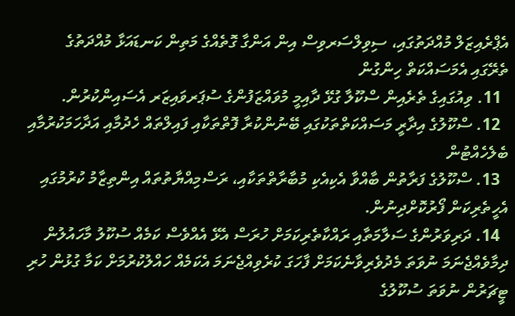އެޕްރެއިޒަލް މުއްދަތުގައި، ސިވިލްސަރވިސް އިން އަންގާ ގޮތެއްގެ މަތިން ކަނޑައަޅާ މުއްދަތުގެ ތެރޭގައި އެމަސައްކަތް ހިންގުން
  11. ވިއުގައިގެ ތެރެއިން ސްކޫލާ ގުޅޭ ދާއިމީ މުވައްޒަފުންގެ ސުޕަރވައިޒަރ އެސައިންކުރުން.
  12. ސްކޫލުގެ އިދާރީ މަސައްކަތްތަކުގައި ބޭނުންކުރާ ފޮތްތަކާއި ފައިލްތައް ހެދުމާއި އަދާހަމަކުރުމާއި ބެލެހެއްޓުން
  13. ސްކޫލުގެ ފަރާތުން ބާއްވާ އެކިއެކި މުބާރާތްތަކާއި، ރަސްމިއްޔާތުތައް އިންތިޒާމު ކުރުމުގައި އެހީތެރިކަން ފޯރުކޮށްދިނުން.
  14. ދަރިވަރުންގެ ސަލާމަތާއި ރައްކާތެރިކަމަށް ހުރަސް އެޅޭ އެއްވެސް ކަމެއް ސުކޫލު މާހައުލުން ދިމާވެއްޖެނަމަ ނުވަތަ މެދުވެރިވާނެކަމަށް ފާހަގަ ކުރެވިއްޖެނަމަ އެކަމެއް ހައްލުކުރުމަށް ކަމާ ގުޅުން ހުރި ޓީޗަރުން ނުވަތަ ސުކޫލުގެ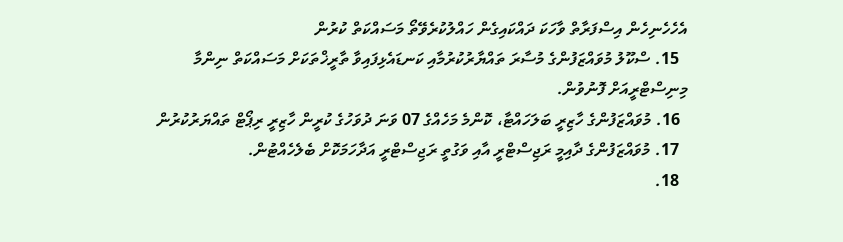އެހެހެނިހެން އިސްފަރާތް ވާހަކަ ދައްކައިގެން ހައްލުކުރެވޭތޯ މަސައްކަތް ކުރުން
  15. ސްކޫލު މުވައްޒަފުންގެ މުސާރަ ތައްޔާރުކުރުމާއި ކަނޑައެޅިފައިވާ ތާރީޚްތަކަށް މަސައްކަތް ނިންމާ މިނިސްޓްރީއަށް ފޮނުވުން.
  16. މުވައްޒަފުންގެ ހާޒިރީ ބަލަހައްޓާ، ކޮންމެ މަހެއްގެ 07 ވަނަ ދުވަހުގެ ކުރީން ހާޒިރީ ރިޕޯޓް ތައްޔަރުކުރުން
  17. މުވައްޒަފުންގެ ދާއިމީ ރަޖިސްޓްރީ އާއި ވަގުތީ ރަޖިސްޓްރީ އަދާހަމަކޮށް ބެލެހެއްޓުން.
  18.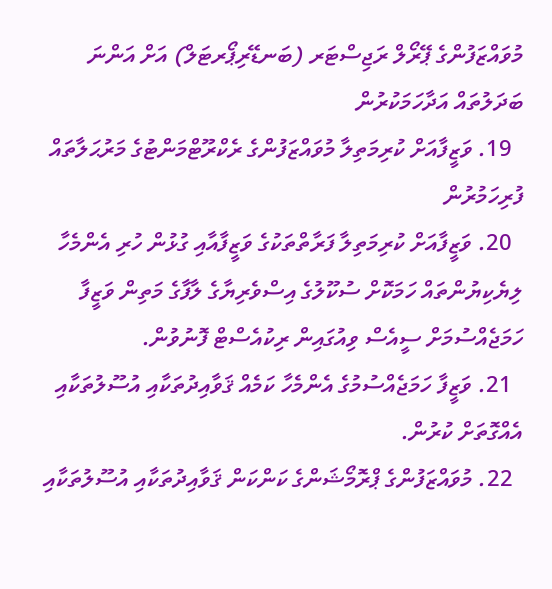މުވައްޒަފުންގެ ޕޭރޯލް ރަޖިސްޓަރ (ބަނޑޭރިޕޯރޓަލް) އަށް އަންނަ ބަދަލުތައް އަދާހަމަކުރުން
  19. ވަޒީފާއަށް ކުރިމަތިލާ މުވައްޒަފުންގެ ރެކްރޫޓްމަންޓުގެ މަރުޙަލާތައް ފުރިހަމުރުން
  20. ވަޒީފާއަށް ކުރިމަތިލާ ފަރާތްތަކުގެ ވަޒީފާއާއި ގުޅުން ހުރި އެންމެހާ ލިޔެކިޔުންތައް ހަމަކޮށް ސުކޫލުގެ އިސްވެރިޔާގެ ލާފާގެ މަތިން ވަޒީފާ ހަމަޖެއްސުމަށް ސީއެސް ވިއުގައިން ރިކުއެސްޓް ފޮނުވުން.
  21. ވަޒީފާ ހަމަޖެއްސުމުގެ އެންމެހާ ކަމެއް ޤަވާއިދުތަކާއި އުސޫލުތަކާއި އެއްގޮތަށް ކުރުން.
  22. މުވައްޒަފުންގެ ޕްރޮމޯޝަންގެ ކަންކަން ޤަވާއިދުތަކާއި އުސޫލުތަކާއި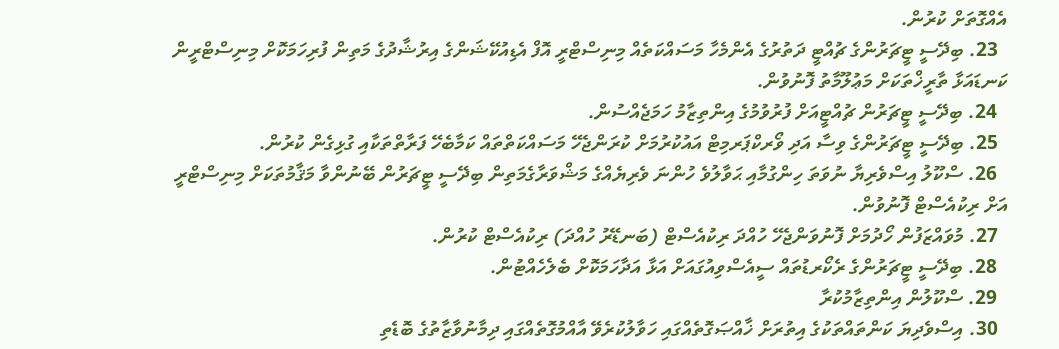އެއްގޮތަށް ކުރުން.
  23. ބިދޭސީ ޓީޗަރުންގެ ޗުއްޓީ ދަތުރުގެ އެންމެހާ މަސައްކަތެއް މިނިސްޓްރީ އޮފް އެޑިއުކޭޝަންގެ އިރުޝާދުގެ މަތިން ފުރިހަމަކޮށް މިނިސްޓްރީން ކަނޑައަޅާ ތާރީޚްތަކަށް މަޢުލޫމާތު ފޮނުވުން.
  24. ބިދޭސީ ޓީޗަރުން ޗުއްޓީއަށް ފުރުވުމުގެ އިންތިޒާމު ހަމަޖެއްސުން.
  25. ބިދޭސީ ޓީޗަރުންގެ ވިސާ އަދި ވޯރކްޕަރމިޓް އައުކުރުމަށް ކުރަންޖެހޭ މަސައްކަތްތައް ކަމާބެހޭ ފަރާތްތަކާއި ގުޅިގެން ކުރުން.
  26. ސްކޫލު އިސްވެރިޔާ ނުވަތަ ހިންގުމާއި ޙަވާލުވެ ހުންނަ ވެރިޔެއްގެ މަޝްވަރާގެމަތިން ބިދޭސީ ޓީޗަރުން ބޭނުންވާ މަޤާމުތަކަށް މިނިސްޓްރީ އަށް ރިކުއެސްޓް ފޮނުވުން.
  27. މުވައްޒަފުން ހޯދުމަށް ފޮނުވަންޖެހޭ ހުއްދަ ރިކުއެސްޓް (ބަނޑޭރު ހުއްދަ) ރިކުއެސްޓް ކުރުން.
  28. ބިދޭސީ ޓީޗަރުންގެ ރެކޯރޑުތައް ސީއެސްވިއުގައަށް އަޅާ އަދާހަމަކޮށް ބެލެހެއްޓުން.
  29. ސްކޫލުން އިންތިޒާމުކުރާ
  30. އިސްވެދިޔަ ކަންތައްތަކުގެ އިތުރަށް ޚާއްޞަގޮތެއްގައި ހަވާލުކުރެވޭ އާއްމުގޮތެއްގައި ދިމާނުވާޒާތުގެ ބޮޑެތި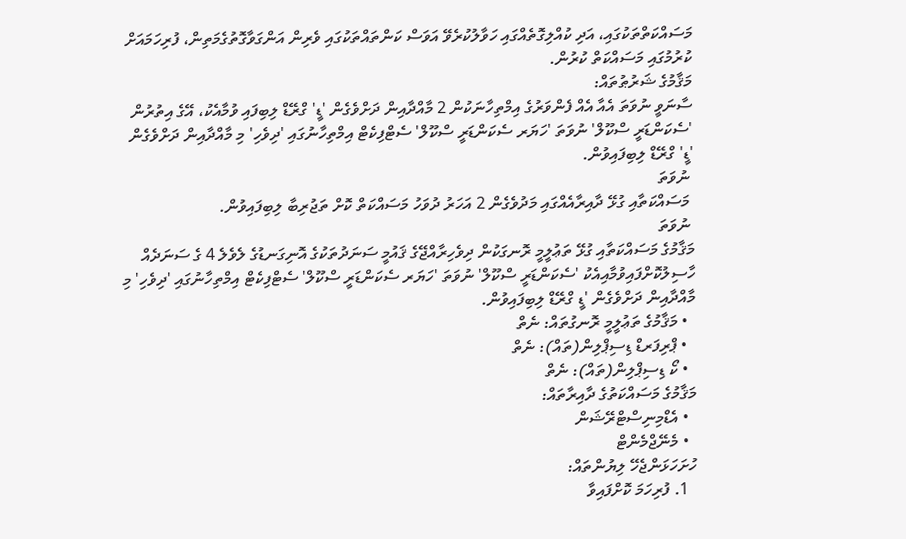މަސައްކަތްތަކުގައި، އަދި ކުއްލިގޮތެއްގައި ހަވާލުކުރެވޭ އަވަސް ކަންތައްތަކުގައި ވެރިން އަންގަވާގޮތުގެމަތިން، ފުރިހަމައަށް ކުރުމުގައި މަސައްކަތް ކުރުން.
މަޤާމުގެ ޝަރުޠުތައް:
ސާނަވީ ނުވަތަ އެއާ އެއް ފެންވަރުގެ އިމްތިހާނަކުން 2 މާއްދާއިން ދަށްވެގެން 'ޑީ' ގްރޭޑް ލިބިފައި ވުމާއެކު، އޭގެ އިތުރުން 'ސެކަންޑަރީ ސްކޫލް' ނުވަތަ 'ހަޔަރ ސެކަންޑަރީ ސްކޫލް' ސެޓްފިކެޓް އިމްތިހާނުގައި 'ދިވެހި' މި މާއްދާއިން ދަށްވެގެން 'ޑީ' ގްރޭޑް ލިބިފައިވުން.
 ނުވަތަ
 މަސައްކަތާއި ގުޅޭ ދާއިރާއެއްގައި މަދުވެގެން 2 އަހަރު ދުވަހު މަސައްކަތް ކޮށް ތަޖުރިބާ ލިބިފައިވުން.
 ނުވަތަ
މަޤާމުގެ މަސައްކަތާއި ގުޅޭ ތަޢުލީމީ ރޮނގަކުން ދިވެހިރާއްޖޭގެ ޤައުމީ ސަނަދުތަކުގެ އޮނިގަނޑުގެ ލެވެލެ 4 ގެ ސަނަދެއް ހާސިލުކޮށްފައިވުމާއިއެކު 'ސެކަންޑަރީ ސްކޫލް' ނުވަތަ 'ހަޔަރ ސެކަންޑަރީ ސްކޫލް' ސެޓްފިކެޓް އިމްތިހާނުގައި 'ދިވެހި' މި މާއްދާއިން ދަށްވެގެން 'ޑީ ގްރޭޑް ލިބިފައިވުން.
  • މަޤާމުގެ ތަޢުލީމީ ރޮނގުތައް: ނެތް
  • ޕްރިފަރޑް ޑިސިޕްލިން(ތައް): ނެތް
  • ކޯ ޑިސިޕްލިން(ތައް): ނެތް
މަޤާމުގެ މަސައްކަތުގެ ދާއިރާތައް:
  • އެޑްމިނިސްޓްރޭޝަން
  • މެނޭޖްމެންޓް
ހުށަހަޅަންޖެހޭ ލިޔުންތައް:
  1. ފުރިހަމަ ކޮށްފައިވާ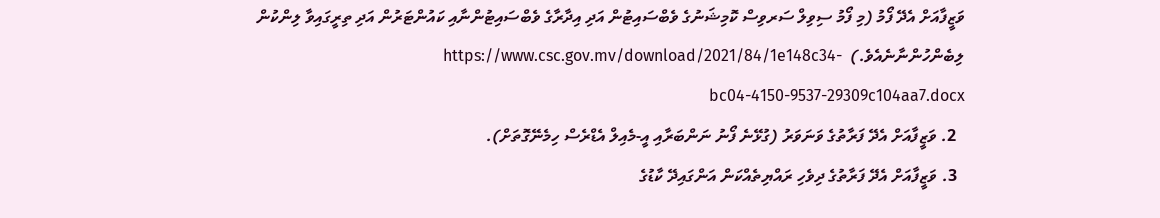ވަޒީފާއަށް އެދޭ ފޯމު (މި ފޯމު ސިވިލް ސަރވިސް ކޮމިޝަނުގެ ވެބްސައިޓުން އަދި އިދާރާގެ ވެބްސައިޓުންނާއި ކައުންޓަރުން އަދި ތިރީގައިވާ ލިންކުން ލިބެންހުންނާނެއެވެ.)  https://www.csc.gov.mv/download/2021/84/1e148c34-bc04-4150-9537-29309c104aa7.docx
  2. ވަޒީފާއަށް އެދޭ ފަރާތުގެ ވަނަވަރު (ގުޅޭނެ ފޯނު ނަންބަރާއި އީ-މެއިލް އެޑްރެސް ހިމެނޭގޮތަށް).
  3. ވަޒީފާއަށް އެދޭ ފަރާތުގެ ދިވެހި ރައްޔިތެއްކަން އަންގައިދޭ ކާޑުގެ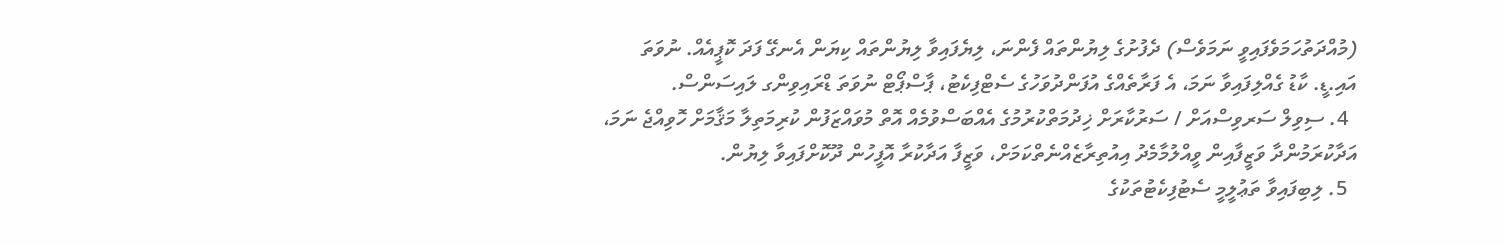(މުއްދަތުހަމަވެފައިވީ ނަމަވެސް) ދެފުށުގެ ލިޔުންތައް ފެންނަ، ލިޔެފައިވާ ލިޔުންތައް ކިޔަން އެނގޭ ފަދަ ކޮޕީއެއް. ނުވަތަ އައި.ޑީ. ކާޑު ގެއްލިފައިވާ ނަމަ، އެ ފަރާތެއްގެ އުފަންދުވަހުގެ ސެޓްފިކެޓު، ޕާސްޕޯޓް ނުވަތަ ޑްރައިވިންގ ލައިސަންސް.
  4. ސިވިލް ސަރވިސްއަށް / ސަރުކާރަށް ޚިދުމަތްކުރުމުގެ އެއްބަސްވުމެއް އޮތް މުވައްޒަފުން ކުރިމަތިލާ މަޤާމަށް ހޮވިއްޖެ ނަމަ، އަދާކުރަމުންދާ ވަޒީފާއިން ވީއްލުމާމެދު އިއުތިރާޒެއްނެތްކަމަށް، ވަޒީފާ އަދާކުރާ އޮފީހުން ދޫކޮށްފައިވާ ލިޔުން.
  5. ލިބިފައިވާ ތަޢުލީމީ ސެޓުފިކެޓުތަކުގެ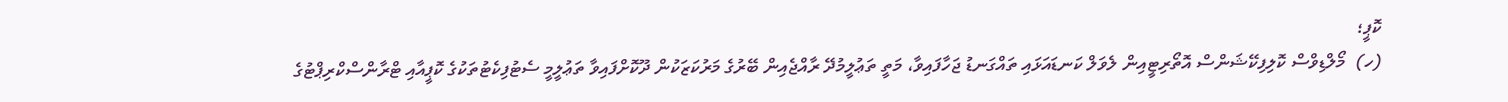ކޮޕީ؛
(ހ)  މޯލްޑިވްސް ކޮލިފިކޭޝަންސް އޮތޯރިޓީއިން ލެވަލް ކަނޑައަޅައި ތައްގަނޑު ޖަހާފައިވާ، މަތީ ތަޢުލީމުދޭ ރާއްޖެއިން ބޭރުގެ މަރުކަޒަކުން ދޫކޮށްފައިވާ ތަޢުލީމީ ސެޓުފިކެޓުތަކުގެ ކޮޕީއާއި ޓްރާންސްކްރިޕްޓުގެ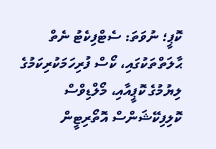ކޮޕީ؛ ނުވަތަ: ސެޓްފިކެޓު ނެތް ޙާލަތްތަކުގައި، ކޯސް ފުރިހަމަކުރިކަމުގެ ލިޔުމުގެ ކޮޕީއާއި، މޯލްޑިވްސް ކޮލިފިކޭޝަންސް އޮތޯރިޓީން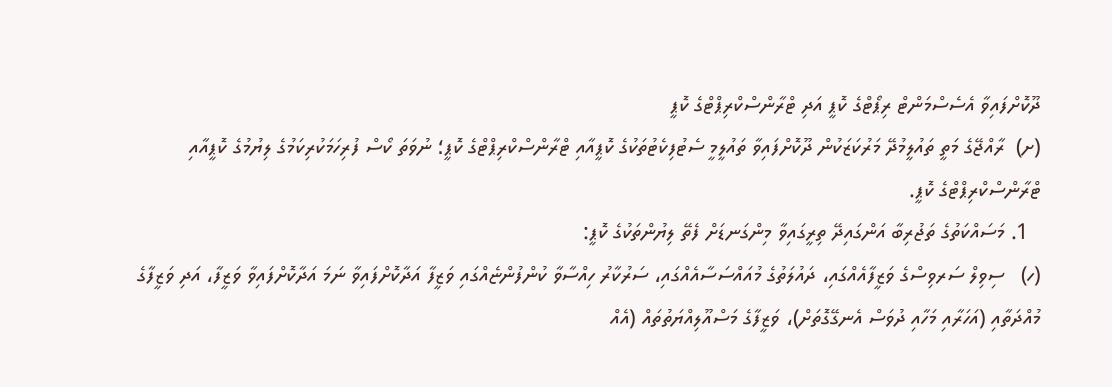ދޫކޮށްފައިވާ އެސެސްމަންޓް ރިޕޯޓްގެ ކޮޕީ އަދި ޓްރާންސްކްރިޕްޓްގެ ކޮޕީ
(ށ)  ރާއްޖޭގެ މަތީ ތައުލީމުދޭ މަރުކަޒަކުން ދޫކޮށްފައިވާ ތައުލީމީ ސެޓުފިކެޓުތަކުގެ ކޮޕީއާއި ޓްރާންސްކްރިޕްޓްގެ ކޮޕީ؛ ނުވަތަ ކޯސް ފުރިހަމަކުރިކަމުގެ ލިޔުމުގެ ކޮޕީއާއި ޓްރާންސްކްރިޕްޓްގެ ކޮޕީ.
  1. މަސައްކަތުގެ ތަޖުރިބާ އަންގައިދޭ ތިރީގައިވާ މިންގަނޑަށް ފެތޭ ލިޔުންތަކުގެ ކޮޕީ:
(ހ)   ސިވިލް ސަރވިސްގެ ވަޒީފާއެއްގައި، ދައުލަތުގެ މުއައްސަސާއެއްގައި، ސަރުކާރު ހިއްސާވާ ކުންފުންޏެއްގައި ވަޒީފާ އަދާކޮށްފައިވާ ނަމަ އަދާކޮށްފައިވާ ވަޒީފާ، އަދި ވަޒީފާގެ މުއްދަތާއި (އަހަރާއި މަހާއި ދުވަސް އެނގޭގޮތަށް)، ވަޒީފާގެ މަސްއޫލިއްޔަތުތައް (އެއް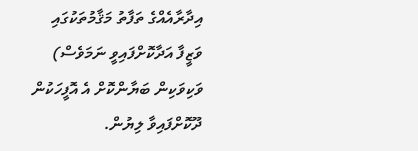އިދާރާއެއްގެ ތަފާތު މަޤާމުތަކުގައި ވަޒީފާ އަދާކޮށްފައިވީ ނަމަވެސް) ވަކިވަކިން ބަޔާންކޮށް އެ އޮފީހަކުން ދޫކޮށްފައިވާ ލިޔުން.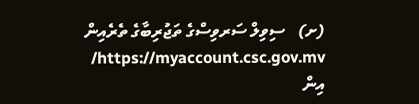(ށ)   ސިވިލް ސަރވިސްގެ ތަޖުރިބާގެ ތެރެއިން https://myaccount.csc.gov.mv/ އިން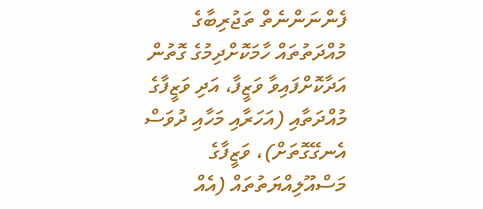ފެންނަންނެތް ތަޖުރިބާގެ މުއްދަތުތައް ހާމަކޮށްދިމުގެ ގޮތުން އަދާކޮށްފައިވާ ވަޒީފާ، އަދި ވަޒީފާގެ މުއްދަތާއި (އަހަރާއި މަހާއި ދުވަސް އެނގޭގޮތަށް)، ވަޒީފާގެ މަސްއޫލިއްޔަތުތައް (އެއް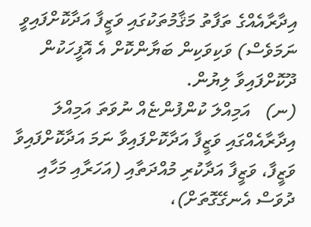އިދާރާއެއްގެ ތަފާތު މަޤާމުތަކުގައި ވަޒީފާ އަދާކޮށްފައިވީ ނަމަވެސް) ވަކިވަކިން ބަޔާންކޮށް އެ އޮފީހަކުން ދޫކޮށްފައިވާ ލިޔުން.
(ނ)   އަމިއްލަ ކުންފުންޏެއް ނުވަތަ އަމިއްލަ އިދާރާއެއްގައި ވަޒީފާ އަދާކޮށްފައިވާ ނަމަ އަދާކޮށްފައިވާ ވަޒީފާ، ވަޒީފާ އަދާކުރި މުއްދަތާއި (އަހަރާއި މަހާއި ދުވަސް އެނގޭގޮތަށް)،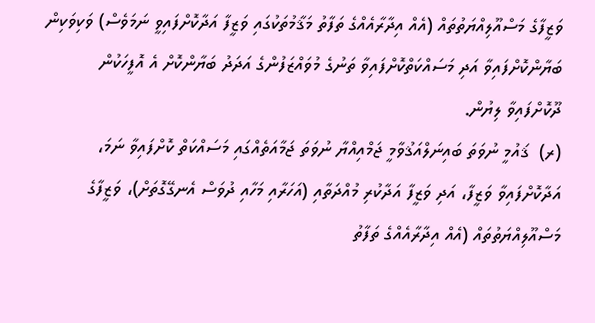ވަޒީފާގެ މަސްއޫލިއްޔަތުތައް (އެއް އިދާރާއެއްގެ ތަފާތު މަޤާމުތަކުގައި ވަޒީފާ އަދާކޮށްފައިވީ ނަމަވެސް) ވަކިވަކިން ބަޔާންކޮށްފައިވާ އަދި މަސައްކަތްކޮށްފައިވާ ތަނުގެ މުވައްޒަފުންގެ އަދަދު ބަޔާންކޮށް އެ އޮފީހަކުން ދޫކޮށްފައިވާ ލިޔުން.
(ރ)  ޤައުމީ ނުވަތަ ބައިނަލްއަޤުވާމީ ޖަމްއިއްޔާ ނުވަތަ ޖަމާއަތެއްގައި މަސައްކަތް ކޮށްފައިވާ ނަމަ، އަދާކޮށްފައިވާ ވަޒީފާ، އަދި ވަޒީފާ އަދާކުރި މުއްދަތާއި (އަހަރާއި މަހާއި ދުވަސް އެނގޭގޮތަށް)، ވަޒީފާގެ މަސްއޫލިއްޔަތުތައް (އެއް އިދާރާއެއްގެ ތަފާތު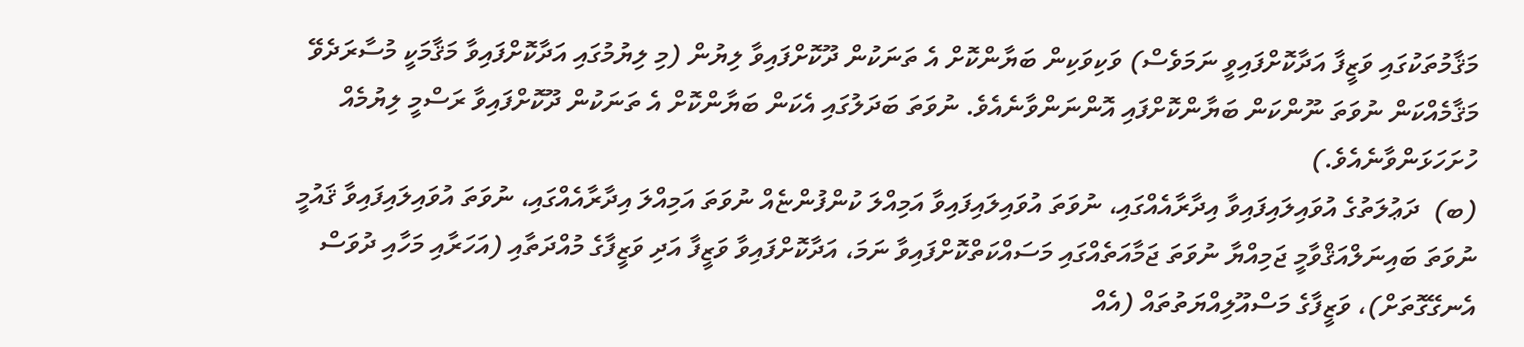މަޤާމުތަކުގައި ވަޒީފާ އަދާކޮށްފައިވީ ނަމަވެސް) ވަކިވަކިން ބަޔާންކޮށް އެ ތަނަކުން ދޫކޮށްފައިވާ ލިޔުން (މި ލިޔުމުގައި އަދާކޮށްފައިވާ މަޤާމަކީ މުސާރަދެވޭ މަޤާމެއްކަން ނުވަތަ ނޫންކަން ބަޔާންކޮށްފައި އޮންނަންވާނެއެވެ. ނުވަތަ ބަދަލުގައި އެކަން ބަޔާންކޮށް އެ ތަނަކުން ދޫކޮށްފައިވާ ރަސްމީ ލިޔުމެއް ހުށަހަޅަންވާނެއެވެ.)
(ބ)  ދަޢުލަތުގެ އުވައިލައިފައިވާ އިދާރާއެއްގައި، ނުވަތަ އުވައިލައިފައިވާ އަމިއްލަ ކުންފުންޏެއް ނުވަތަ އަމިއްލަ އިދާރާއެއްގައި، ނުވަތަ އުވައިލައިފައިވާ ޤައުމީ ނުވަތަ ބައިނަލްއަޤްވާމީ ޖަމިއްޔާ ނުވަތަ ޖަމާއަތެއްގައި މަސައްކަތްކޮށްފައިވާ ނަމަ، އަދާކޮށްފައިވާ ވަޒީފާ އަދި ވަޒީފާގެ މުއްދަތާއި (އަހަރާއި މަހާއި ދުވަސް އެނގޭގޮތަށް)، ވަޒީފާގެ މަސްއޫލިއްޔަތުތައް (އެއް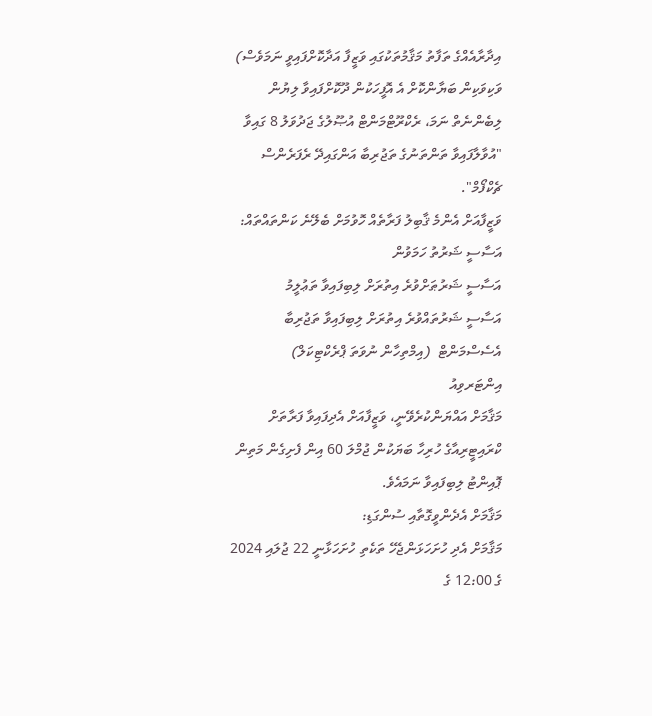އިދާރާއެއްގެ ތަފާތު މަޤާމުތަކުގައި ވަޒީފާ އަދާކޮށްފައިވީ ނަމަވެސް) ވަކިވަކިން ބަޔާންކޮށް އެ އޮފީހަކުން ދޫކޮށްފައިވާ ލިޔުން ލިބެންނެތް ނަމަ، ރެކްރޫޓްމަންޓް އުޞޫލުގެ ޖަދުވަލު 8 ގައިވާ "އުވާލާފައިވާ ތަންތަނުގެ ތަޖުރިބާ އަންގައިދޭ ރެފަރެންސް ޗެކްފޯމް".
ވަޒީފާއަށް އެންމެ ޤާބިލު ފަރާތެއް ހޮވުމަށް ބެލޭނެ ކަންތައްތައް:
އަސާސީ ޝަރުތު ހަމަވުން
އަސާސީ ޝަރުޠަށްވުރެ އިތުރަށް ލިބިފައިވާ ތަޢުލީމު
އަސާސީ ޝަރުތައްވުރެ އިތުރަށް ލިބިފައިވާ ތަޖުރިބާ
އެސެސްމަންޓް  (އިމްތިހާން ނުވަތަ ޕްރެކްޓިކަލް)
އިންޓަރވިއު
މަޤާމަށް އައްޔަންކުރެވޭނީ، ވަޒީފާއަށް އެދިފައިވާ ފަރާތަށް ކްރައިޓީރިއާގެ ހުރިހާ ބަޔަކުން ޖުމްލަ 60 އިން ފެށިގެން މަތިން ޕޮއިންޓު ލިބިފައިވާ ނަމައެވެ.
މަޤާމަށް އެދެންވީގޮތާއި ސުންގަޑި:
މަޤާމަށް އެދި ހުށަހަޅަންޖެހޭ ތަކެތި ހުށަހަޅާނީ 22 ޖުލައި 2024 ގެ 12:00 ގެ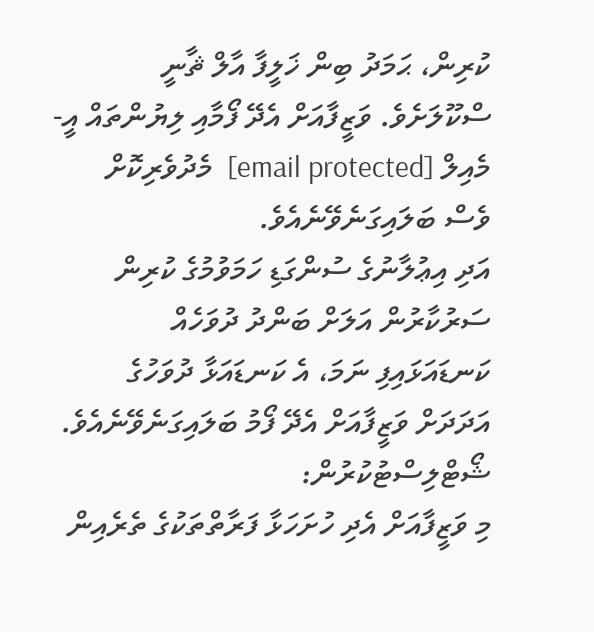ކުރިން، ޙަމަދު ބިން ޚަލީފާ އާލް ޘާނީ ސްކޫލަށެވެ. ވަޒީފާއަށް އެދޭ ފޯމާއި ލިޔުންތައް އީ-މެއިލް [email protected]  މެދުވެރިކޮށް ވެސް ބަލައިގަނެވޭނެއެވެ.
އަދި އިޢުލާނުގެ ސުންގަޑި ހަމަވުމުގެ ކުރިން ސަރުކާރުން އަލަށް ބަންދު ދުވަހެއް ކަނޑައަޅައިފި ނަމަ، އެ ކަނޑައަޅާ ދުވަހުގެ އަދަދަށް ވަޒީފާއަށް އެދޭ ފޯމު ބަލައިގަނެވޭނެއެވެ.
ޝޯޓްލިސްޓުކުރުން:
މި ވަޒީފާއަށް އެދި ހުށަހަޅާ ފަރާތްތަކުގެ ތެރެއިން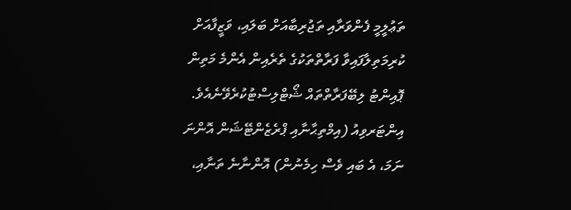ތަޢުލީމީ ފެންވަރާއި ތަޖުރިބާއަށް ބަލައި، ވަޒީފާއަށް ކުރިމަތިލާފައިވާ ފަރާތްތަކުގެ ތެރެއިން އެންމެ މަތިން ޕޮއިންޓު ލިބޭފަރާތްތައް ޝޯޓްލިސްޓުކުރެވޭނެއެވެ.
އިންޓަރވިއު (އިމްތިޙާނާއި ޕްރެޒެންޓޭޝަން އޮންނަ ނަމަ، އެ ބައި ވެސް ހިމެނުން) އޮންނާނެ ތަނާއި،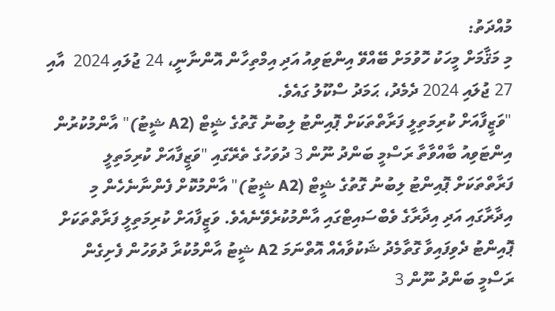މުއްދަތު:
މި މަޤާމަށް މީހަކު ހޮވުމަށް ބޭއްވޭ އިންޓަވިއު އަދި އިމްތިހާން އޮންނާނީ، 24 ޖުލައި 2024  އާއި 27 ޖުލައި 2024 ދެމެދު، ޙަމަދު ސްކޫލު ގައެވެ.
"ވަޒީފާއަށް ކުރިމަތިލީ ފަރާތްތަކަށް ޕޮއިންޓު ލިބުނު ގޮތުގެ ޝީޓް (A2 ޝީޓު)" އާންމުކުރުން
އިންޓަވިއު ބާއްވާތާ ރަސްމީ ބަންދު ނޫން 3 ދުވަހުގެ ތެރޭގައި "ވަޒީފާއަށް ކުރިމަތިލީ ފަރާތްތަކަށް ޕޮއިންޓު ލިބުނު ގޮތުގެ ޝީޓް (A2 ޝީޓު)" އާންމުކޮށް ފެންނާނެހެން މި އިދާރާގައި އަދި އިދާރާގެ ވެބްސައިޓްގައި އާންމުކުރެވޭނެއެވެ. ވަޒީފާއަށް ކުރިމަތިލީ ފަރާތްތަކަށް ޕޮއިންޓު ދެވިފައިވާ ގޮތާމެދު ޝަކުވާއެއް އޮތްނަމަ A2 ޝީޓު އާންމުކުރާ ދުވަހުން ފެށިގެން ރަސްމީ ބަންދު ނޫން 3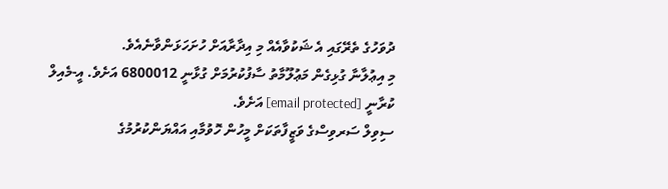ދުވަހުގެ ތެރޭގައި އެ ޝަކުވާއެއް މި އިދާރާއަށް ހުށަހަޅަންވާނެއެވެ.
މި އިޢުލާނާ ގުޅިގެން މަޢުލޫމާތު ސާފުކުރުމަށް ގުޅާނީ 6800012 އަށެވެ. އީ-މެއިލް ކުރާނީ [email protected] އަށެވެ.
ސިވިލް ސަރވިސްގެ ވަޒީފާތަކަށް މީހުން ހޮވުމާއި އައްޔަންކުރުމުގެ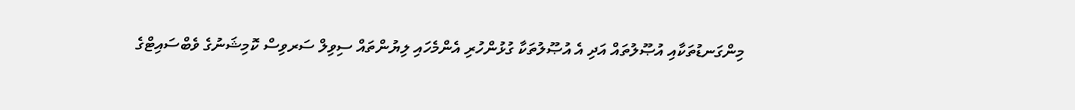މިންގަނޑުތަކާއި އުޞޫލުތައް އަދި އެ އުޞޫލުތަކާ ގުޅުންހުރި އެންމެހައި ލިޔުންތައް ސިވިލް ސަރވިސް ކޮމިޝަނުގެ ވެބްސައިޓްގެ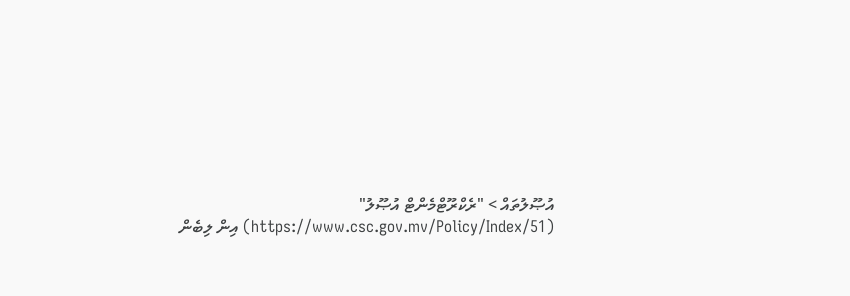އުޞޫލުތައް > "ރެކްރޫޓްމެންޓް އުޞޫލު" (https://www.csc.gov.mv/Policy/Index/51) އިން ލިބެން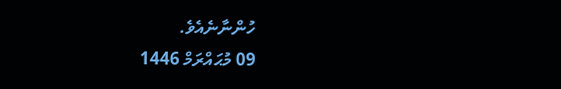ހުންނާނެއެވެ.
09 މުޙައްރަމް 1446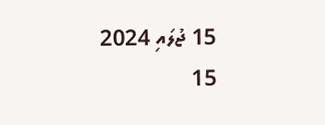15 ޖުލައި 2024
15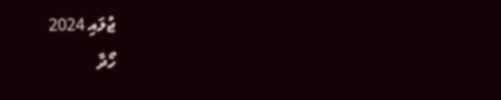ޖުލައި 2024
ހޯދާ